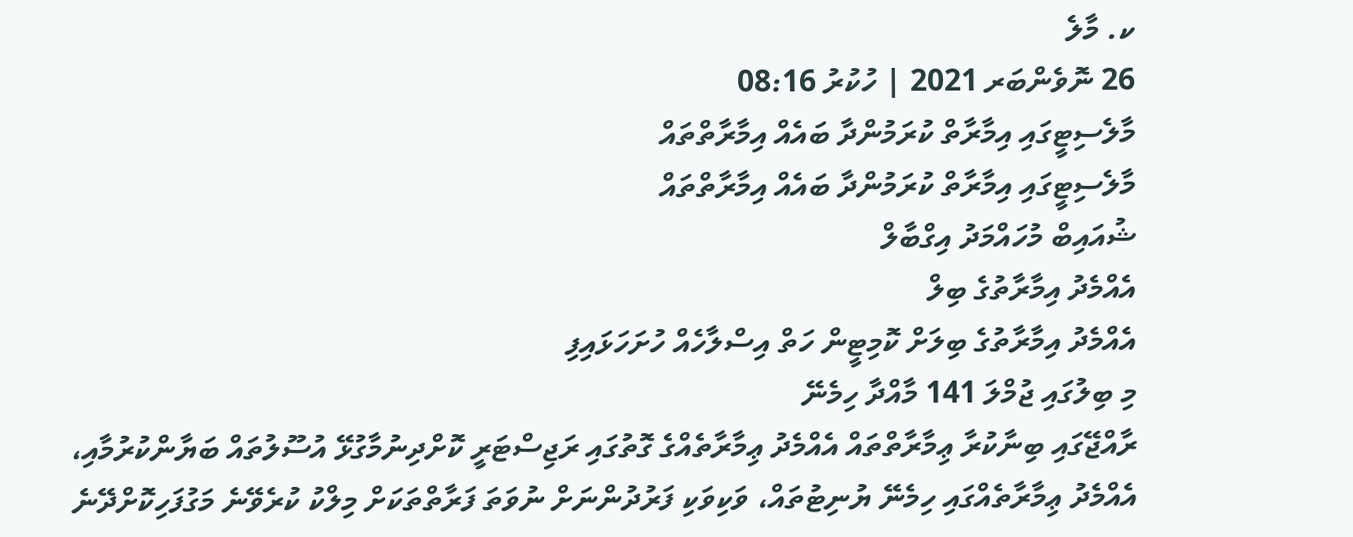ކ. މާލެ
26 ނޮވެންބަރ 2021 | ހުކުރު 08:16
މާލެސިޓީގައި އިމާރާތް ކުރަމުންދާ ބައެއް އިމާރާތްތައް
މާލެސިޓީގައި އިމާރާތް ކުރަމުންދާ ބައެއް އިމާރާތްތައް
ޝުއައިބް މުހައްމަދު އިގްބާލް
އެއްމެދު އިމާރާތުގެ ބިލް
އެއްމެދު އިމާރާތުގެ ބިލަށް ކޮމިޓީން ހަތް އިސްލާހެއް ހުށަހަޅައިފި
މި ބިލުގައި ޖުމްލަ 141 މާއްދާ ހިމެނޭ
ރާއްޖޭގައި ބިނާކުރާ ޢިމާރާތްތައް އެއްމެދު ޢިމާރާތެއްގެ ގޮތުގައި ރަޖިސްޓަރީ ކޮށްދިނުމާގުޅޭ އުސޫލުތައް ބަޔާންކުރުމާއި، އެއްމެދު ޢިމާރާތެއްގައި ހިމެނޭ ޔުނިޓުތައް، ވަކިވަކި ފަރުދުންނަށް ނުވަތަ ފަރާތްތަކަށް މިލްކު ކުރެވޭނެ މަގުފަހިކޮށްދޭނެ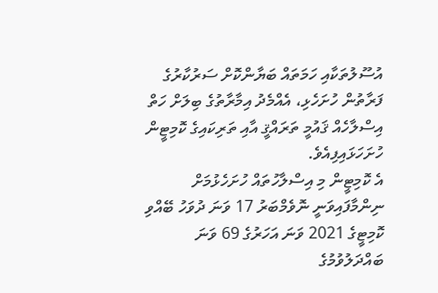އުސޫލުތަކާއި ހަމަތައް ބަޔާންކޮށް ސަރުކާރުގެ ފަރާތުން ހުށަހެޅި، އެއްމެދު އިމާރާތުގެ ބިލަށް ހަތް އިސްލާހެއް ޤައުމީ ތަރައްޤީ އާއި ތަރިކައިގެ ކޮމިޓީން ހުށަހަޅައިފިއެވެ.
އެ ކޮމިޓީން މި އިސްލާހުތައް ހުށަހެޅުމަށް ނިންމާފައިވަނީ ނޮވެމްބަރު 17 ވަނަ ދުވަހު ބޭއްވި ކޮމިޓީގެ 2021 ވަނަ އަހަރުގެ 69 ވަނަ ބައްދަލުވުމުގެ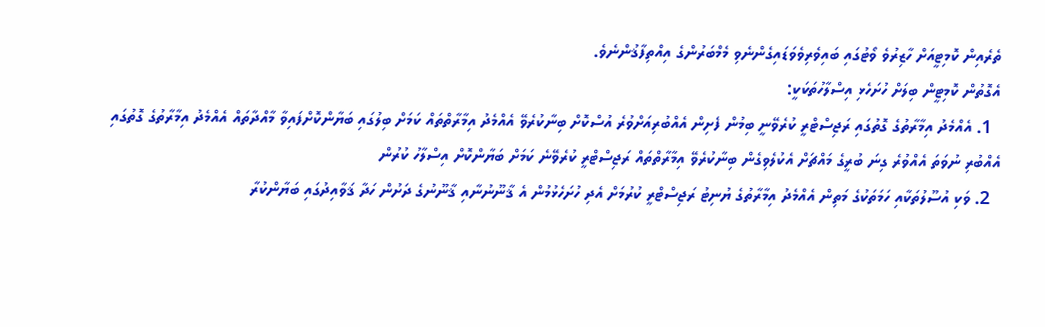ތެރެއިން ކޮމިޓީއަށް ހާޒިރުވެ ވޯޓުގައި ބައިވެރިވެވަޑައިގެންނެވި މެމްބަރުންގެ އިއްތިފާޤުންނެވެ.
އެގޮތުން ކޮމިޓީން ބިލަށް ހުށަހެޅި އިސްލާހުތަކަކީ:
  1. އެއްމެދު އިމާރާތުގެ ގޮތުގައި ރަޖިސްޓްރީ ކުރެވޭނީ ބިމުން ފެށިން އެއްބުރިއަށްވުރެ އުސްކޮށް ބިނާކުރެވޭ އެއްމެދު އިމާރާތްތައް ކަމަށް ބިލުގައި ބަޔާންކޮށްފައިވާ މާއްދާތައް އެއްމެދު އިމާރާތުގެ ގޮތުގައި އެއްބުރި ނުވަތަ އެއްވުރެ ގިނަ ބުރީގެ މައްޗަށް އެކުލެވިގެން ބިނާކުރެވޭ އިމާރާތްތައް ރަޖިސްޓްރީ ކުރެވޭނެ ކަމަށް ބަޔާންކޮށް އިސްލާހު ކުރުން
  2. ވަކި އުސޫލުތަކާއި ހަމަތަކުގެ މަތިން އެއްމެދު އިމާރާތުގެ ޔުނިޓު ރަޖިސްޓްރީ ކުރުމަށް އެދި ހުށަހެޅުމުން އެ ޤާނޫނުނާއި ޤާނޫނުގެ ދަށުން ހަދާ ޤަވާއިދުގައި ބަޔާންކުރާ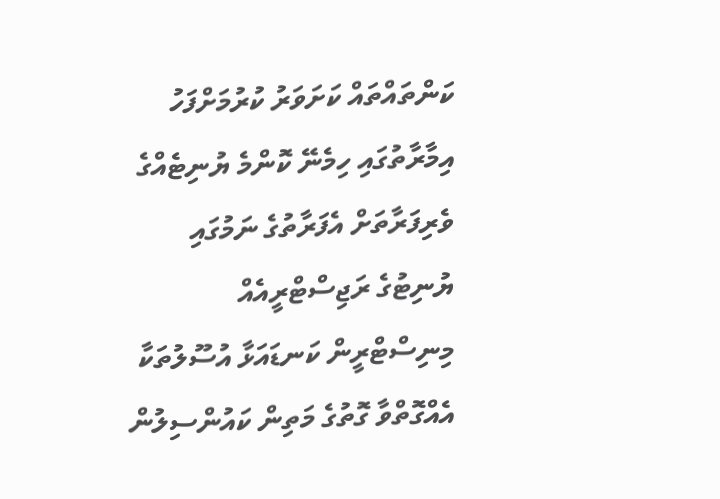ކަންތައްތައް ކަށަވަރު ކުރުމަށްފަހު އިމާރާތުގައި ހިމެނޭ ކޮންމެ ޔުނިޓެއްގެ ވެރިފަރާތަށް އެފަރާތުގެ ނަމުގައި ޔުނިޓުގެ ރަޖިސްޓްރީއެއް މިނިސްޓްރީން ކަނޑައަޅާ އުސޫލުތަކާ އެއްގޮތްވާ ގޮތުގެ މަތިން ކައުންސިލުން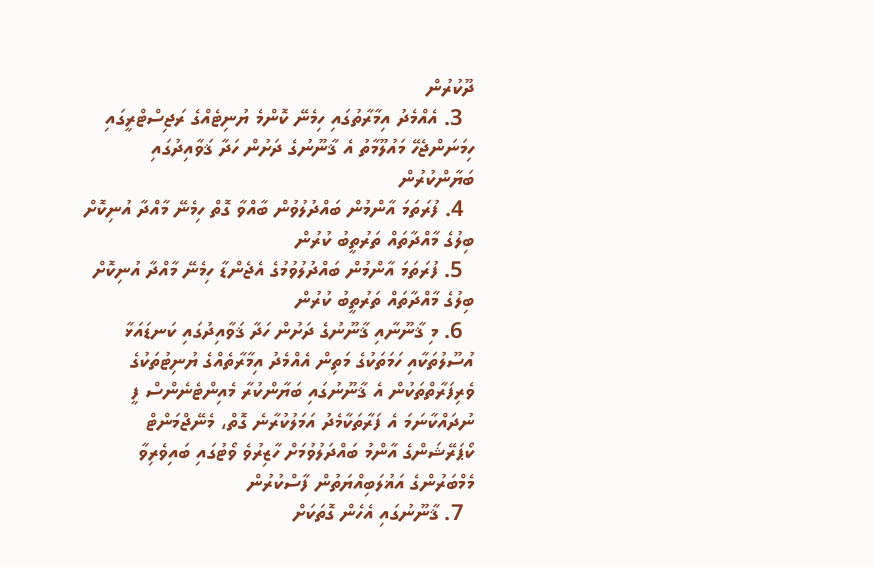ދޫކުރުން
  3. އެއްމެދު އިމާރާތުގައި ހިމެނޭ ކޮންމެ ޔުނިޓެއްގެ ރަޖިސްޓްރީގައި ހިމަނަންޖެހޭ މައުލޫމާތު އެ ޤާނޫނުގެ ދަށުން ހަދާ ޤަވާއިދުގައި ބަޔާންކުރުން
  4. ފުރަތަމަ އާންމުން ބައްދުލުވުން ބާއްވާ ގޮތް ހިމެނޭ މާއްދާ އުނިކޮށް ބިލުގެ މާއްދާތައް ތަރުތީބު ކުރުން
  5. ފުރަތަމަ އާންމުން ބައްދުލުވުމުގެ އެޖެންޑާ ހިމެނޭ މާއްދާ އުނިކޮށް ބިލުގެ މާއްދާތައް ތަރުތީބު ކުރުން
  6. މި ޤާނޫނާއި ޤާނޫނުގެ ދަށުން ހަދާ ޤަވާއިދުގައި ކަނޑައަޅާ އުސޫލުތަކާއި ހަމަތަކުގެ މަތިން އެއްމެދު އިމާރާތެއްގެ ޔުނިޓުތަކުގެ ވެރިފަރާތްތަކުން އެ ޤާނޫނުގައި ބަޔާންކުރާ މެއިންޓެނެންސް ފީ ނުދައްކާނަމަ އެ ފަރާތަކާމެދު އަމަލުކުރާނެ ގޮތް، މެނޭޖްމަންޓް ކޯޕަރޭޝަންގެ އާންމު ބައްދަލުވުމަށް ހާޒިރުވެ ވޯޓުގައި ބައިވެރިވާ މެމްބަރުންގެ އަޣުލަބިއްޔަތުން ފާސްކުރުން
  7. ޤާނޫނުގައި އެހެން ގޮތަކަށް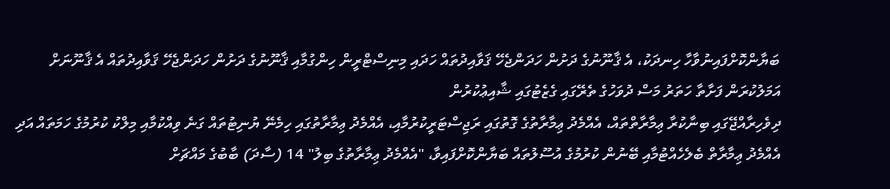ބަޔާންކޮށްފައިނުވާހާ ހިނދަކު، އެ ޤާނޫނުގެ ދަށުން ހަދަންޖެހޭ ޤަވާއިދުތައް ހަދައި މިނިސްޓްރީން ހިންގުމާއި ޤާނޫނުގެ ދަށުން ހަދަންޖެހޭ ޤަވާއިދުތައް އެ ޤާނޫނަށް އަމަލުކުރަން ފަށާތާ ހަތަރު މަސް ދުވަހުގެ ތެރޭގައި ގެޒެޓުގައި ޝާއިޢުކުރުން
ދިވެހިރާއްޖޭގައި ބިނާކުރާ ޢިމާރާތްތައް، އެއްމެދު ޢިމާރާތުގެ ގޮތުގައި ރަޖިސްޓަރީކުރުމާއި، އެއްމެދު ޢިމާރާތުގައި ހިމެނޭ ޔުނިޓުތައް ގަނެ ވިއްކުމާއި މިލްކު ކުރުމުގެ ހަމަތައް އަދި އެއްމެދު ޢިމާރާތް ބެލެހެއްޓުމާއި ބޭނުން ކުރުމުގެ އުސޫލުތައް ބަޔާންކޮށްފައިވާ، "އެއްމެދު ޢިމާރާތުގެ ބިލު" 14 (ސާދަ) ބާބުގެ މައްޗަށް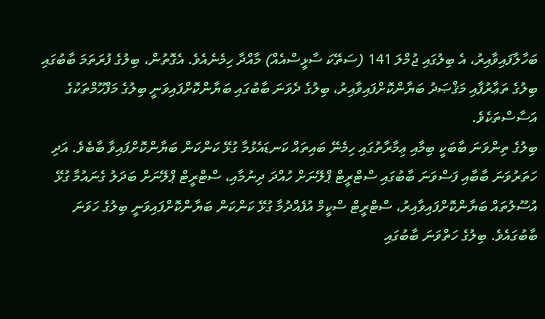ބަހާލާފައިވާއިރު، އެ ބިލުގައި ޖުމްލަ 141 (ސަތޭކަ ސާޅީސްއެއް) މާއްދާ ހިމެނެއެވެ. އެގޮތުން، ބިލުގެ ފުރަތަމަ ބާބުގައި ބިލުގެ ތަޢާރުފާއި މަޤްޞަދު ބަޔާންކޮށްފައިވާއިރު، ބިލުގެ ދެވަނަ ބާބުގައި ބަޔާންކޮށްފައިވަނީ ބިލުގެ މަފްހޫމްތަކުގެ އަސާސްތަކެވެ.
ބިލުގެ ތިންވަނަ ބާބަކީ ބިމާއި ޢިމާރާތުގައި ހިމެނޭ ބައިތައް ކަނޑައެޅުމާ ގުޅޭ ކަންކަން ބަޔާންކޮށްފައިވާ ބާބެވެ. އަދި ހަތަރުވަނަ ބާބާއި ފަސްވަނަ ބާބުގައި ސްޓްރީޓް ޕްލޭނަށް ހުއްދަ ދިނުމާއި، ސްޓްރީޓް ޕްލޭނަށް ބަދަލު ގެނައުމާ ގުޅޭ އުސޫލުތައް ބަޔާންކޮށްފައިވާއިރު، ސްޓްރީޓް ސްކީމް އުފެއްދުމާ ގުޅޭ ކަންކަން ބަޔާންކޮށްފައިވަނީ ބިލުގެ ހަވަނަ ބާބުގައެވެ. ބިލުގެ ހަތްވަނަ ބާބުގައި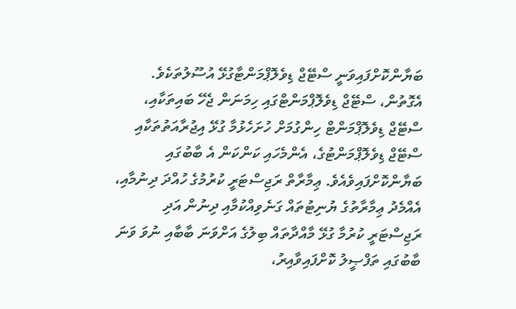ބަޔާންކޮށްފައިވަނީ ސްޓޭޖް ޑިވެލޮޕްމަންޓާގުޅޭ އުސޫލުތަކެވެ. އެގޮތުން، ސްޓޭޖް ޑިވެލޮޕްމަންޓްގައި ހިމަނަން ޖެހޭ ބައިތަކާއި، ސްޓޭޖް ޑިވެލޮޕްމަންޓް ހިންގުމަށް ހުށަހެޅުމާ ގުޅޭ އިޖުރާއަތުތަކާއި ސްޓޭޖް ޑިވެލޮޕްމަންޓުގެ، އެންމެހައި ކަންކަން އެ ބާބުގައި ބަޔާންކޮށްފައިވެއެވެ. ޢިމާރާތް ރަޖިސްޓަރީ ކުރުމުގެ ހުއްދަ ދިނުމާއި، އެއްމެދު ޢިމާރާތުގެ ޔުނިޓުތައް ގަނެވިއްކުމާއި ދިނުން އަދި ރަޖިސްޓަރީ ކުރުމާ ގުޅޭ މާއްދާތައް ބިލުގެ އަށްވަނަ ބާބާއި ނުވަ ވަނަ ބާބުގައި ތަފްޞީލު ކޮށްފައިވާއިރު،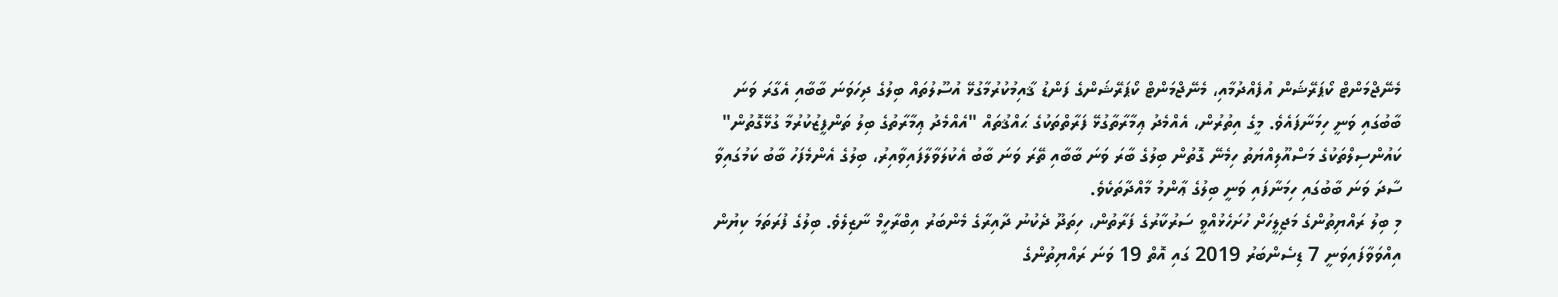މެނޭޖްމަންޓް ކޯޕަރޭޝަން އުފެއްދުމާއި، މެނޭޖްމަންޓް ކޯޕަރޭޝަންގެ ފަންޑު ޤާއިމުކުރުމާގުޅޭ އުސޫލުތައް ބިލުގެ ދިހަވަނަ ބާބާއި އެގާރަ ވަނަ ބާބުގައި ވަނީ ހިމަނާފައެވެ. މީގެ އިތުރުން، އެއްމެދު ޢިމާރާތާގުޅޭ ފަރާތްތަކުގެ ޙައްޤުތައް "އެއްމެދު ޢިމާރާތުގެ ބިލު ތަންފީޒުކުރުމާ ގުޅޭގޮތުން" ކައުންސިލްތަކުގެ މަސްއޫލިއްޔަތު ހިމެނޭ ގޮތުން ބިލުގެ ބާރަ ވަނަ ބާބާއި ތޭރަ ވަނަ ބާބު އެކުލަވާލާފައިވާއިރު، ބިލުގެ އެންމެފަހު ބާބު ކަމުގައިވާ ސާދަ ވަނަ ބާބުގައި ހިމަނާފައި ވަނީ ބިލުގެ ޢާންމު މާއްދާތަކެވެ.
މި ބިލު ރައްޔިތުންގެ މަޖިލީހަށް ހުށަހެޅުއްވީ ސަރުކާރުގެ ފަރާތުން، ހިތަދޫ ދެކުނު ދާއިރާގެ މެންބަރު އިބްރާހީމް ނާޒިލެވެ. ބިލުގެ ފުރަތަމަ ކިޔުން އިއްވަވާފައިވަނީ 7 ޑިސެންބަރު 2019 ގައި އޮތް 19 ވަނަ ރައްޔިތުންގެ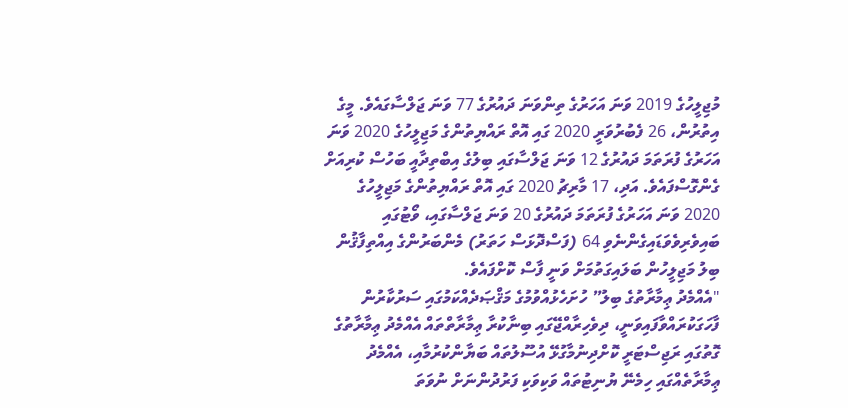މުޖިލީހުގެ 2019 ވަނަ އަހަރުގެ ތިންވަނަ ދައުރުގެ 77 ވަނަ ޖަލްސާގައެވެ. މީގެ އިތުރުން، 26 ފެބުރުވަރީ 2020 ގައި އޮތް ރައްޔިތުންގެ މަޖިލީހުގެ 2020 ވަނަ އަހަރުގެ ފުރަތަމަ ދައުރުގެ 12 ވަނަ ޖަލްސާގައި ބިލުގެ އިބްތިދާއީ ބަހުސް ކުރިއަށް ގެންގޮސްފައެވެ. އަދި، 17 މާރިޗު 2020 ގައި އޮތް ރައްޔިތުންގެ މަޖިލީހުގެ 2020 ވަނަ އަހަރުގެ ފުރަތަމަ ދައުރުގެ 20 ވަނަ ޖަލްސާގައި، ވޯޓުގައި ބައިވެރިވެވަޑައިގެންނެވި 64 (ފަސްދޮޅަސް ހަތަރު) މެންބަރުންގެ އިއްތިފާޤުން ބިލު މަޖިލީހުން ބަލައިގަތުމަށް ވަނީ ފާސް ކޮށްފައެވެ.
"އެއްމެދު ޢިމާރާތުގެ ބިލު” ހުށަހެޅުއްވުމުގެ މަޤްޞަދެއްކަމުގައި ސަރުކާރުން ފާހަގަކުރައްވާފައިވަނީ، ދިވެހިރާއްޖޭގައި ބިނާކުރާ ޢިމާރާތްތައް އެއްމެދު ޢިމާރާތުގެ ގޮތުގައި ރަޖިސްޓަރީ ކޮށްދިނުމާގުޅޭ އުސޫލުތައް ބަޔާންކުރުމާއި، އެއްމެދު ޢިމާރާތެއްގައި ހިމެނޭ ޔުނިޓުތައް ވަކިވަކި ފަރުދުންނަށް ނުވަތަ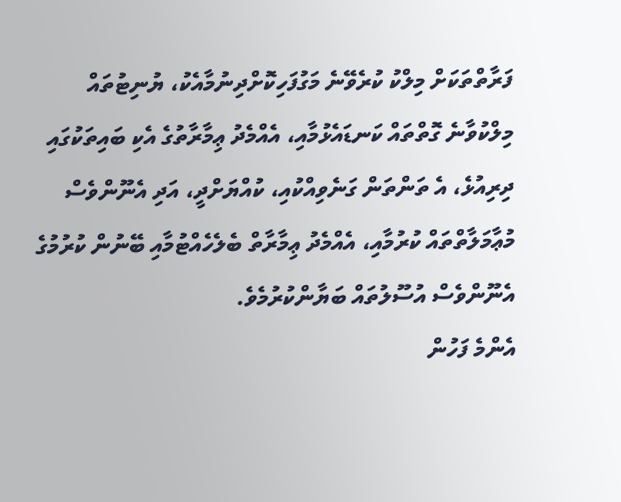ފަރާތްތަކަށް މިލްކު ކުރެވޭނެ މަގުފަހިކޮށްދިނުމާއެކު، ޔުނިޓުތައް މިލްކުވާނެ ގޮތްތައް ކަނޑައެޅުމާއި، އެއްމެދު ޢިމާރާތުގެ އެކި ބައިތަކުގައި ދިރިއުޅެ، އެ ތަންތަން ގަނެވިއްކުއި، ކުއްޔަށްދީ، އަދި އެނޫންވެސް މުޢާމަލާތްތައް ކުރުމާއި، އެއްމެދު ޢިމާރާތް ބެލެހެއްޓުމާއި ބޭނުން ކުރުމުގެ އެނޫންވެސް އުސޫލުތައް ބަޔާންކުރުމެވެ.
އެންމެ ފަހުން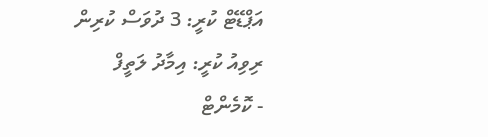އަޕްޑޭޓް ކުރީ: 3 ދުވަސް ކުރިން
ރިވިއު ކުރީ: އިމާދު ލަތީފް
- ކޮމެންޓް